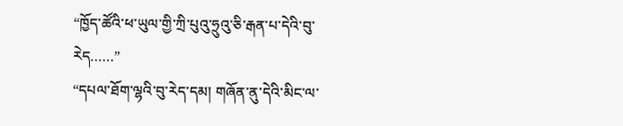“ཁྱོད་ཚོའི་ཕ་ཡུལ་གྱི་ཀྲི་པུའུ་ཧྲུའུ་ཅི་རྒན་པ་དེའི་བུ་རེད……”
“དཔལ་ཐོག་ལྷའི་བུ་རེད་དམ། གཞོན་ནུ་དེའི་མིང་ལ་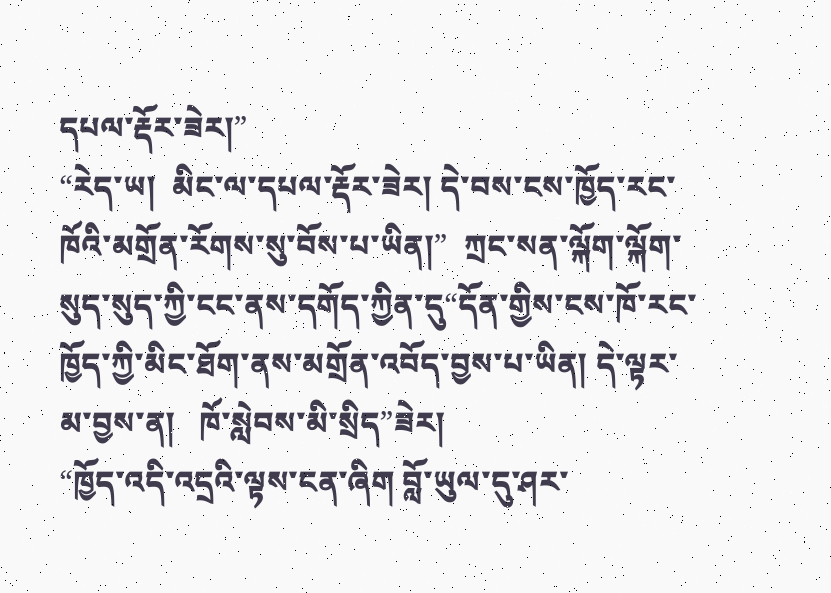དཔལ་རྡོར་ཟེར།”
“རེད་ཡ།  མིང་ལ་དཔལ་རྡོར་ཟེར། དེ་བས་ངས་ཁྱོད་རང་ཁོའི་མགྲོན་རོགས་སུ་བོས་པ་ཡིན།”  ཀྲང་སན་ལྐོག་ལྐོག་སུད་སུད་ཀྱི་ངང་ནས་དགོད་ཀྱིན་དུ“དོན་གྱིས་ངས་ཁོ་རང་ཁྱོད་ཀྱི་མིང་ཐོག་ནས་མགྲོན་འབོད་བྱས་པ་ཡིན། དེ་ལྟར་མ་བྱས་ན།   ཁོ་སླེབས་མི་སྲིད”ཟེར།
“ཁྱོད་འདི་འདྲའི་ལྟས་ངན་ཞིག བློ་ཡུལ་དུ་ཤར་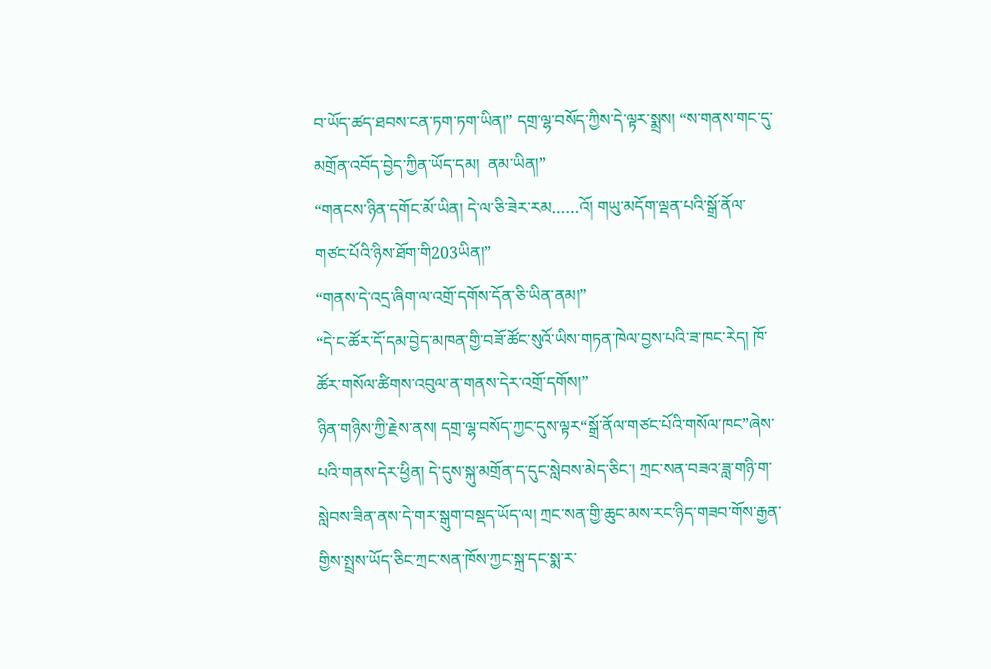བ་ཡོད་ཚད་ཐབས་ངན་ཏག་ཏག་ཡིན།” དགྲ་ལྷ་བསོད་ཀྱིས་དེ་ལྟར་སྨྲས། “ས་གནས་གང་དུ་མགྲོན་འབོད་བྱེད་ཀྱིན་ཡོད་དམ།  ནམ་ཡིན།”
“གནངས་ཉིན་དགོང་མོ་ཡིན། དེ་ལ་ཅི་ཟེར་རམ……འོ། གཡུ་མདོག་ལྡན་པའི་སྒྲོ་ནོལ་གཙང་པོའི་ཉིས་ཐོག་གི203ཡིན།”
“གནས་དེ་འདྲ་ཞིག་ལ་འགྲོ་དགོས་དོན་ཅི་ཡིན་ནམ།”
“དེ་ང་ཚོར་དོ་དམ་བྱེད་མཁན་གྱི་བཟོ་ཚོང་སུའོ་ཡིས་གཏན་ཁེལ་བྱས་པའི་ཟ་ཁང་རེད། ཁོ་ཚོར་གསོལ་ཚིགས་འབུལ་ན་གནས་དེར་འགྲོ་དགོས།”
ཉིན་གཉིས་ཀྱི་རྗེས་ནས། དགྲ་ལྷ་བསོད་ཀྱང་དུས་ལྟར“སྒྲོ་ནོལ་གཙང་པོའི་གསོལ་ཁང”ཞེས་པའི་གནས་དེར་ཕྱིན། དེ་དུས་སྐུ་མགྲོན་ད་དུང་སླེབས་མེད་ཅིང་། ཀྲང་སན་བཟའ་ཟླ་གཉི་ག་སླེབས་ཟིན་ནས་དེ་གར་སྒུག་བསྡད་ཡོད་ལ། ཀྲང་སན་གྱི་ཆུང་མས་རང་ཉིད་གཟབ་གོས་རྒྱན་གྱིས་སྤྲས་ཡོད་ཅིང་ཀྲང་སན་ཁོས་ཀྱང་སྐྲ་དང་སྨ་ར་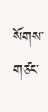སོགས་གཙང་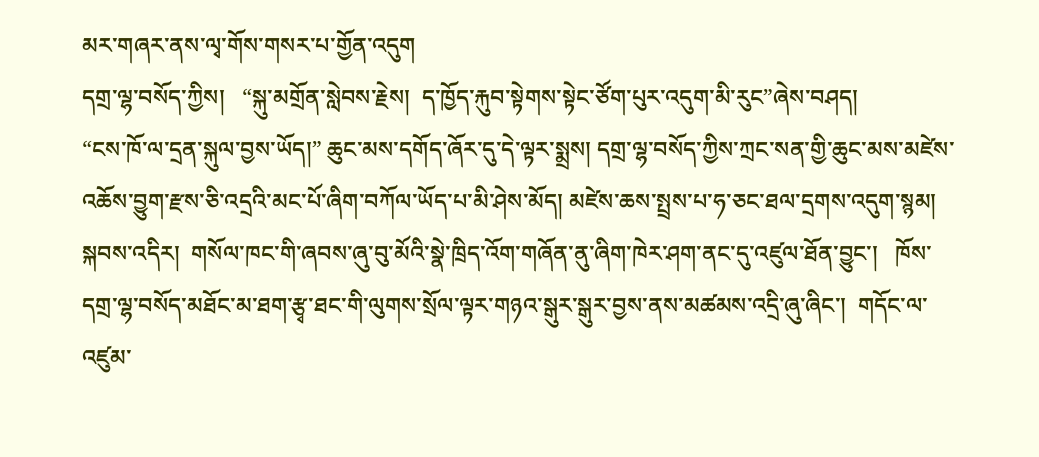མར་གཞར་ནས་ལྭ་གོས་གསར་པ་གྱོན་འདུག
དགྲ་ལྷ་བསོད་ཀྱིས།   “སྐུ་མགྲོན་སླེབས་རྗེས།  ད་ཁྱོད་རྐུབ་སྟེགས་སྟེང་ཙོག་པུར་འདུག་མི་རུང”ཞེས་བཤད།
“ངས་ཁོ་ལ་དྲན་སྐུལ་བྱས་ཡོད།” ཆུང་མས་དགོད་ཞོར་དུ་དེ་ལྟར་སྨྲས། དགྲ་ལྷ་བསོད་ཀྱིས་ཀྲང་སན་གྱི་ཆུང་མས་མཛེས་འཆོས་བྱུག་རྫས་ཅི་འདྲའི་མང་པོ་ཞིག་བཀོལ་ཡོད་པ་མི་ཤེས་མོད། མཛེས་ཆས་སྤྲས་པ་ཧ་ཅང་ཐལ་དྲགས་འདུག་སྙམ།
སྐབས་འདིར།  གསོལ་ཁང་གི་ཞབས་ཞུ་བུ་མོའི་སྣེ་ཁྲིད་འོག་གཞོན་ནུ་ཞིག་ཁེར་ཤག་ནང་དུ་འཛུལ་ཐོན་བྱུང་།   ཁོས་དགྲ་ལྷ་བསོད་མཐོང་མ་ཐག་རྩྭ་ཐང་གི་ལུགས་སྲོལ་ལྟར་གཉའ་སྒུར་སྒུར་བྱས་ནས་མཚམས་འདྲི་ཞུ་ཞིང་།  གདོང་ལ་འཛུམ་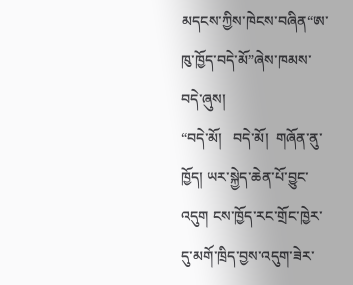མདངས་ཀྱིས་ཁེངས་བཞིན“ཨ་ཁུ་ཁྱོད་བདེ་མོ”ཞེས་ཁམས་བདེ་ཞུས།
“བདེ་མོ།   བདེ་མོ།  གཞོན་ནུ་ཁྱོད། ཡར་སྐྱེད་ཆེན་པོ་བྱུང་འདུག ངས་ཁྱོད་རང་གྲོང་ཁྱེར་དུ་མགོ་ཁྲིད་བྱས་འདུག་ཟེར་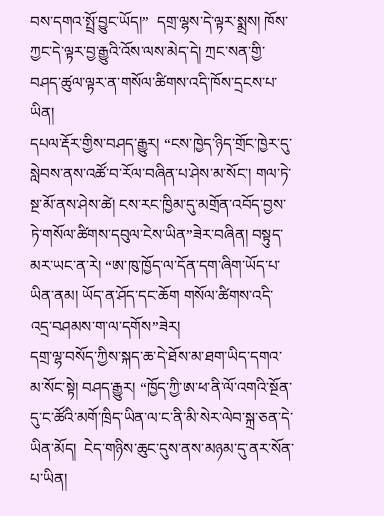བས་དགའ་སྤྲོ་བྱུང་ཡོད།”  དགྲ་ལྷས་དེ་ལྟར་སྨྲས། ཁོས་ཀྱང་དེ་ལྟར་བྱ་རྒྱུའི་འོས་ལས་མེད་དེ། ཀྲང་སན་གྱི་བཤད་ཚུལ་ལྟར་ན་གསོལ་ཚིགས་འདི་ཁོས་དྲངས་པ་ཡིན།
དཔལ་རྡོར་གྱིས་བཤད་རྒྱུར། “ངས་ཁྱེད་ཉིད་གྲོང་ཁྱེར་དུ་སླེབས་ནས་འཚོ་བ་རོལ་བཞིན་པ་ཤེས་མ་སོང་། གལ་ཏེ་སྔ་མོ་ནས་ཤེས་ཚེ། ངས་རང་ཁྱིམ་དུ་མགྲོན་འབོད་བྱས་ཏེ་གསོལ་ཚིགས་དབུལ་ངེས་ཡིན”ཟེར་བཞིན། བསྟུད་མར་ཡང་ན་རེ། “ཨ་ཁུ་ཁྱོད་ལ་དོན་དག་ཞིག་ཡོད་པ་ཡིན་ནམ། ཡོད་ན་ཤོད་དང་ཆོག གསོལ་ཚིགས་འདི་འདྲ་བཤམས་ག་ལ་དགོས”ཟེར།
དགྲ་ལྷ་བསོད་ཀྱིས་སྐད་ཆ་དེ་ཐོས་མ་ཐག་ཡིད་དགའ་མ་སོང་སྟེ། བཤད་རྒྱུར། “ཁྱོད་ཀྱི་ཨ་ཕ་ནི་ལོ་འགའི་སྔོན་དུ་ང་ཚོའི་མགོ་ཁྲིད་ཡིན་ལ་ང་ནི་མི་སེར་ལེབ་སྐྲ་ཅན་དེ་ཡིན་མོད།  ངེད་གཉིས་ཆུང་དུས་ནས་མཉམ་དུ་ནར་སོན་པ་ཡིན།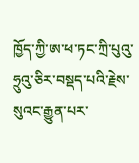ཁྱོད་ཀྱི་ཨ་ཕ་ཏང་ཀྲི་པུའུ་ཧྲུའུ་ཅིར་བསྡད་པའི་རྗེས་སུའང་རྒྱུན་པར་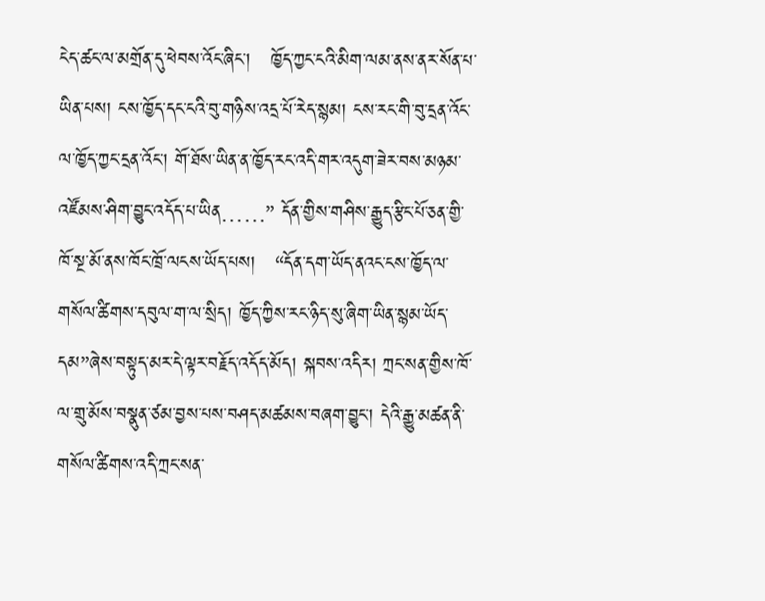ངེད་ཚང་ལ་མགྲོན་དུ་ཕེབས་འོང་ཞིང་།   ཁྱོད་ཀྱང་ངའི་མིག་ལམ་ནས་ནར་སོན་པ་ཡིན་པས། ངས་ཁྱོད་དང་ངའི་བུ་གཉིས་འདྲ་པོ་རེད་སྙམ། ངས་རང་གི་བུ་དྲན་འོང་ལ་ཁྱོད་ཀྱང་དྲན་འོང་། གོ་ཐོས་ཡིན་ན་ཁྱོད་རང་འདི་གར་འདུག་ཟེར་བས་མཉམ་འཛོམས་ཤིག་བྱུང་འདོད་པ་ཡིན……” དོན་གྱིས་གཤིས་རྒྱུད་རྩིང་པོ་ཅན་གྱི་ཁོ་སྔ་མོ་ནས་ཁོང་ཁྲོ་ལངས་ཡོད་པས།   “དོན་དག་ཡོད་ནའང་ངས་ཁྱོད་ལ་གསོལ་ཚིགས་དབུལ་ག་ལ་སྲིད། ཁྱོད་ཀྱིས་རང་ཉིད་སུ་ཞིག་ཡིན་སྙམ་ཡོད་དམ”ཞེས་བསྟུད་མར་དེ་ལྟར་བརྗོད་འདོད་མོད། སྐབས་འདིར། ཀྲང་སན་གྱིས་ཁོ་ལ་གྲུ་མོས་བསྣུན་ཙམ་བྱས་པས་བཤད་མཚམས་བཞག་བྱུང་། དེའི་རྒྱུ་མཚན་ནི་གསོལ་ཚིགས་འདི་ཀྲང་སན་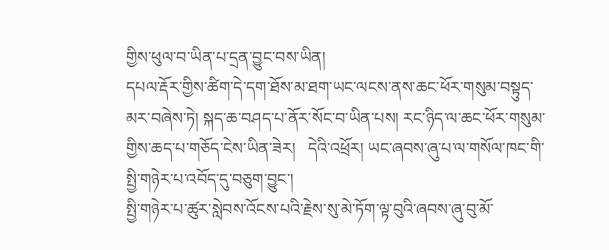གྱིས་ཕུལ་བ་ཡིན་པ་དྲན་བྱུང་བས་ཡིན།
དཔལ་རྡོར་གྱིས་ཚིག་དེ་དག་ཐོས་མ་ཐག་ཡང་ལངས་ནས་ཆང་ཕོར་གསུམ་བསྟུད་མར་བཞེས་ཏེ། སྐད་ཆ་བཤད་པ་ནོར་སོང་བ་ཡིན་པས། རང་ཉིད་ལ་ཆང་ཕོར་གསུམ་གྱིས་ཆད་པ་གཅོད་ངེས་ཡིན་ཟེར།   དེའི་འཕྲོར། ཡང་ཞབས་ཞུ་པ་ལ་གསོལ་ཁང་གི་སྤྱི་གཉེར་པ་འབོད་དུ་བཅུག་བྱུང་།
སྤྱི་གཉེར་པ་ཚུར་སླེབས་འོངས་པའི་རྗེས་སུ་མེ་ཏོག་ལྟ་བུའི་ཞབས་ཞུ་བུ་མོ་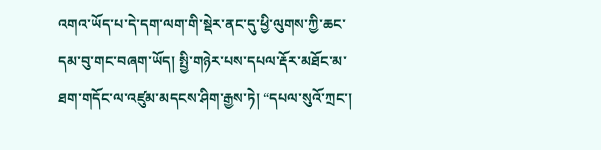འགའ་ཡོད་པ་དེ་དག་ལག་གི་སྡེར་ནང་དུ་ཕྱི་ལུགས་ཀྱི་ཆང་དམ་བུ་གང་བཞག་ཡོད། སྤྱི་གཉེར་པས་དཔལ་རྡོར་མཐོང་མ་ཐག་གདོང་ལ་འཛུམ་མདངས་ཤིག་རྒྱས་ཏེ། “དཔལ་སུའོ་ཀྲང་།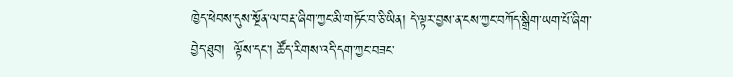ཁྱེད་ཕེབས་དུས་སྔོན་ལ་བརྡ་ཞིག་ཀྱང་མི་གཏོང་བ་ཅི་ཡིན། དེ་ལྟར་བྱས་ན་ངས་ཀྱང་བཀོད་སྒྲིག་ཡག་པོ་ཞིག་བྱེད་ཐུབ།  ལྟོས་དང་། ཚོད་རིགས་འདི་དག་ཀྱང་བཟང་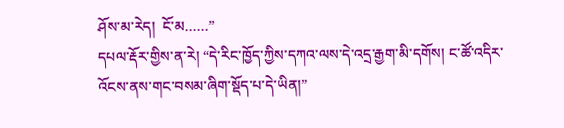ཤོས་མ་རེད།  ངོ་མ……”
དཔལ་རྡོར་གྱིས་ན་རེ། “དེ་རིང་ཁྱོད་ཀྱིས་དཀའ་ལས་དེ་འདྲ་རྒྱག་མི་དགོས། ང་ཚོ་འདིར་འོངས་ནས་གང་བསམ་ཞིག་སྡོད་པ་དེ་ཡིན།”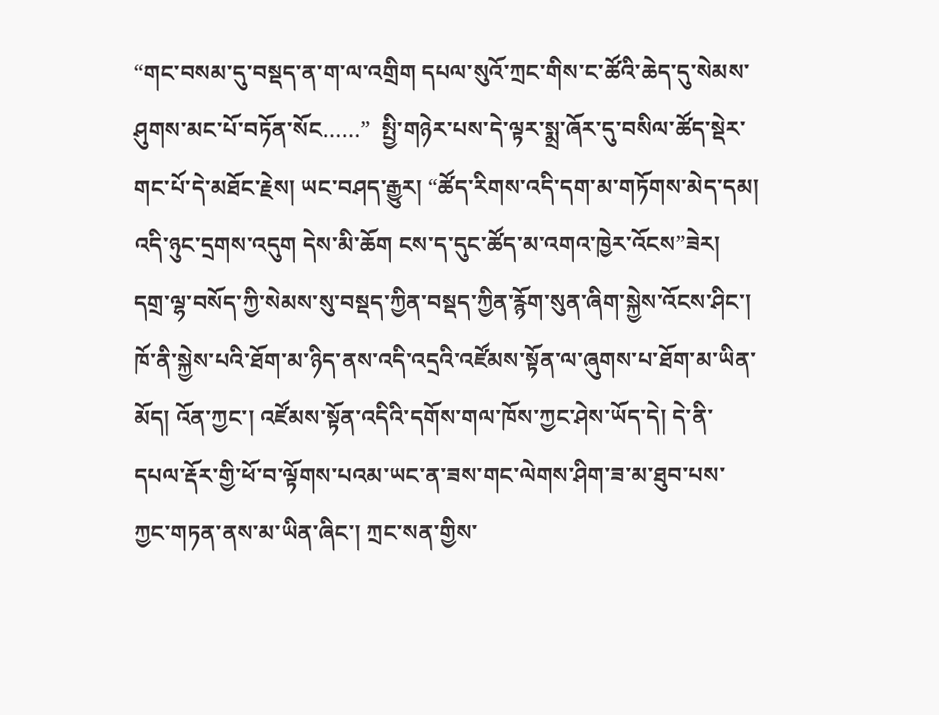“གང་བསམ་དུ་བསྡད་ན་ག་ལ་འགྲིག དཔལ་སུའོ་ཀྲང་གིས་ང་ཚོའི་ཆེད་དུ་སེམས་ཤུགས་མང་པོ་བཏོན་སོང……”  སྤྱི་གཉེར་པས་དེ་ལྟར་སྨྲ་ཞོར་དུ་བསིལ་ཚོད་སྡེར་གང་པོ་དེ་མཐོང་རྗེས། ཡང་བཤད་རྒྱུར། “ཚོད་རིགས་འདི་དག་མ་གཏོགས་མེད་དམ།   འདི་ཉུང་དྲགས་འདུག དེས་མི་ཆོག ངས་ད་དུང་ཚོད་མ་འགའ་ཁྱེར་འོངས”ཟེར།
དགྲ་ལྷ་བསོད་ཀྱི་སེམས་སུ་བསྡད་ཀྱིན་བསྡད་ཀྱིན་རྙོག་སུན་ཞིག་སྐྱེས་འོངས་ཤིང་། ཁོ་ནི་སྐྱེས་པའི་ཐོག་མ་ཉིད་ནས་འདི་འདྲའི་འཛོམས་སྟོན་ལ་ཞུགས་པ་ཐོག་མ་ཡིན་མོད། འོན་ཀྱང་། འཛོམས་སྟོན་འདིའི་དགོས་གལ་ཁོས་ཀྱང་ཤེས་ཡོད་དེ། དེ་ནི་དཔལ་རྡོར་གྱི་ཕོ་བ་ལྟོགས་པའམ་ཡང་ན་ཟས་གང་ལེགས་ཤིག་ཟ་མ་ཐུབ་པས་ཀྱང་གཏན་ནས་མ་ཡིན་ཞིང་། ཀྲང་སན་གྱིས་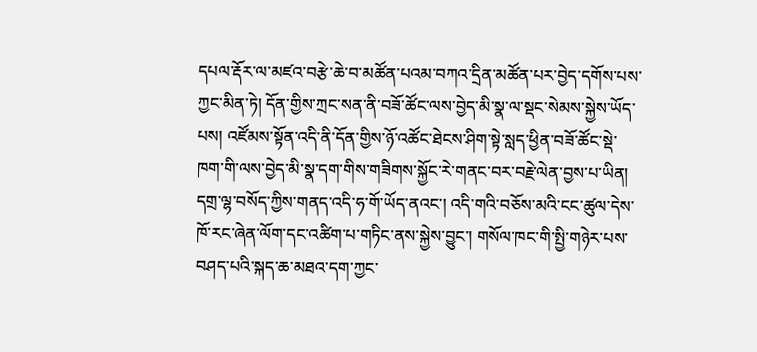དཔལ་རྡོར་ལ་མཛའ་བརྩེ་ཆེ་བ་མཚོན་པའམ་བཀའ་དྲིན་མཚོན་པར་བྱེད་དགོས་པས་ཀྱང་མིན་ཏེ། དོན་གྱིས་ཀྲང་སན་ནི་བཟོ་ཚོང་ལས་བྱེད་མི་སྣ་ལ་སྡང་སེམས་སྐྱེས་ཡོད་པས། འཛོམས་སྟོན་འདི་ནི་དོན་གྱིས་ཉོ་འཚོང་ཐེངས་ཤིག་སྟེ་སླད་ཕྱིན་བཟོ་ཚོང་སྡེ་ཁག་གི་ལས་བྱེད་མི་སྣ་དག་གིས་གཟིགས་སྐྱོང་རེ་གནང་བར་བརྗེ་ལེན་བྱས་པ་ཡིན། དགྲ་ལྷ་བསོད་ཀྱིས་གནད་འདི་ཧ་གོ་ཡོད་ནའང་། འདི་གའི་བཅོས་མའི་ངང་ཚུལ་དེས་ཁོ་རང་ཞེན་ལོག་དང་འཚིག་པ་གཏིང་ནས་སྐྱེས་བྱུང་། གསོལ་ཁང་གི་སྤྱི་གཉེར་པས་བཤད་པའི་སྐད་ཆ་མཐའ་དག་ཀྱང་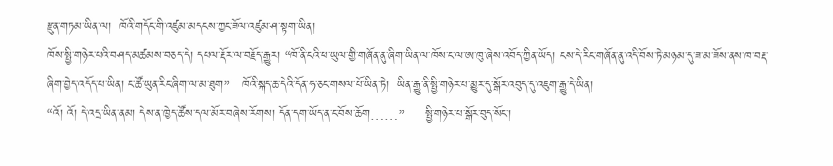རྫུན་གཏམ་ཡིན་ལ།  ཁོའི་གདོང་གི་འཛུམ་མདངས་ཀྱང་ཟོལ་འཛུམ་ཤ་སྟག་ཡིན།
ཁོས་སྤྱི་གཉེར་པའི་བཤད་མཚམས་བཅད་དེ། དཔལ་རྡོར་ལ་བརྗོད་རྒྱུར། “ཁོ་ནི་ངའི་ཕ་ཡུལ་གྱི་གཞོན་ནུ་ཞིག་ཡིན་ལ་ཁོས་ང་ལ་ཨ་ཁུ་ཞེས་འབོད་ཀྱིན་ཡོད། ངས་དེ་རིང་གཞོན་ནུ་འདི་བོས་ཏེ་མཉམ་དུ་ཟ་མ་ཟོས་ནས་ཁ་བརྡ་ཞིག་བྱེད་འདོད་པ་ཡིན། ང་ཚོ་ཡུན་རིང་ཞིག་ལ་མ་ཐུག”   ཁོའི་སྐད་ཆ་དེའི་དོན་ཧ་ཅང་གསལ་པོ་ཡིན་ཏེ།  ཡིན་རྒྱུ་ནི་སྤྱི་གཉེར་པ་མྱུར་དུ་སྒོར་འབུད་དུ་འཇུག་རྒྱུ་དེ་ཡིན།
“འོ། འོ། དེ་འདྲ་ཡིན་ནམ། དེས་ན་ཁྱེད་ཚོས་དལ་མོར་བཞེས་རོགས། དོན་དག་ཡོད་ན་ང་བོས་ཆོག……”     སྤྱི་གཉེར་པ་སྒོར་བུད་སོང་།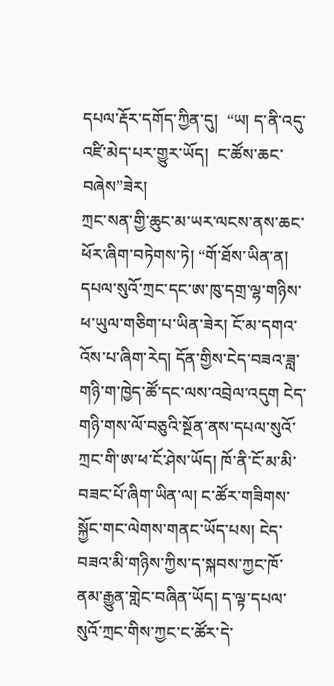དཔལ་རྡོར་དགོད་ཀྱིན་དུ།  “ཡ། ད་ནི་འདུ་འཛི་མེད་པར་གྱུར་ཡོད།  ང་ཚོས་ཆང་བཞེས”ཟེར།
ཀྲང་སན་གྱི་ཆུང་མ་ཡར་ལངས་ནས་ཆང་ཕོར་ཞིག་བཏེགས་ཏེ། “གོ་ཐོས་ཡིན་ན། དཔལ་སུའོ་ཀྲང་དང་ཨ་ཁུ་དགྲ་ལྷ་གཉིས་ཕ་ཡུལ་གཅིག་པ་ཡིན་ཟེར། ངོ་མ་དགའ་འོས་པ་ཞིག་རེད། དོན་གྱིས་ངེད་བཟའ་ཟླ་གཉི་ག་ཁྱེད་ཚོ་དང་ལས་འབྲེལ་འདུག ངེད་གཉི་གས་ལོ་བཅུའི་སྔོན་ནས་དཔལ་སུའོ་ཀྲང་གི་ཨ་ཕ་ངོ་ཤེས་ཡོད། ཁོ་ནི་ངོ་མ་མི་བཟང་པོ་ཞིག་ཡིན་ལ། ང་ཚོར་གཟིགས་སྐྱོང་གང་ལེགས་གནང་ཡོད་པས། ངེད་བཟའ་མི་གཉིས་ཀྱིས་ད་སྐབས་ཀྱང་ཁོ་ནམ་རྒྱུན་གླེང་བཞིན་ཡོད། ད་ལྟ་དཔལ་སུའོ་ཀྲང་གིས་ཀྱང་ང་ཚོར་དེ་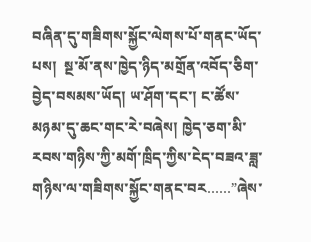བཞིན་དུ་གཟིགས་སྐྱོང་ལེགས་པོ་གནང་ཡོད་པས།  སྔ་མོ་ནས་ཁྱེད་ཉིད་མགྲོན་འབོད་ཅིག་བྱེད་བསམས་ཡོད། ཡ་ཤོག་དང་། ང་ཚོས་མཉམ་དུ་ཆང་གང་རེ་བཞེས། ཁྱེད་ཅག་མི་རབས་གཉིས་ཀྱི་མགོ་ཁྲིད་ཀྱིས་ངེད་བཟའ་ཟླ་གཉིས་ལ་གཟིགས་སྐྱོང་གནང་བར……”ཞེས་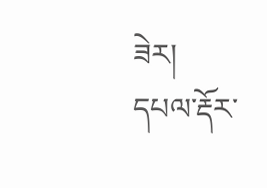ཟེར།
དཔལ་རྡོར་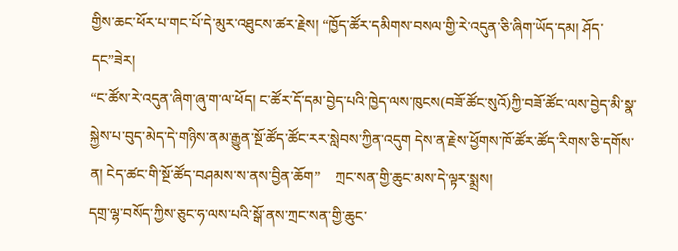གྱིས་ཆང་ཕོར་པ་གང་པོ་དེ་མུར་འཐུངས་ཚར་རྗེས། “ཁྱོད་ཚོར་དམིགས་བསལ་གྱི་རེ་འདུན་ཅི་ཞིག་ཡོད་དམ། ཤོད་དང”ཟེར།
“ང་ཚོས་རེ་འདུན་ཞིག་ཞུ་ག་ལ་ཕོད། ང་ཚོར་དོ་དམ་བྱེད་པའི་ཁྱེད་ལས་ཁུངས(བཟོ་ཚོང་སུའོ)ཀྱི་བཟོ་ཚོང་ལས་བྱེད་མི་སྣ་སྐྱེས་པ་བུད་མེད་དེ་གཉིས་ནམ་རྒྱུན་སྔོ་ཚོད་ཚོང་རར་སླེབས་ཀྱིན་འདུག དེས་ན་རྗེས་ཕྱོགས་ཁོ་ཚོར་ཚོད་རིགས་ཅི་དགོས་ན། ངེད་ཚང་གི་སྔོ་ཚོད་བཤམས་ས་ནས་བྱིན་ཆོག”    ཀྲང་སན་གྱི་ཆུང་མས་དེ་ལྟར་སྨྲས།
དགྲ་ལྷ་བསོད་ཀྱིས་ཅུང་ཧ་ལས་པའི་སྒོ་ནས་ཀྲང་སན་གྱི་ཆུང་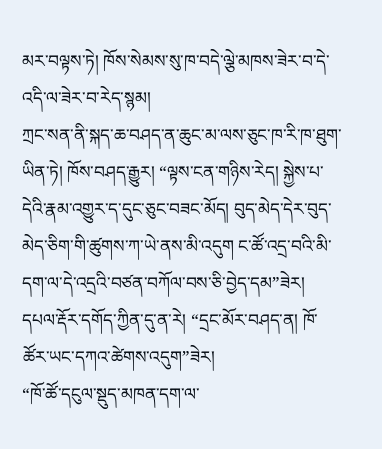མར་བལྟས་ཏེ། ཁོས་སེམས་སུ་ཁ་བདེ་ལྕེ་མཁས་ཟེར་བ་དེ་འདི་ལ་ཟེར་བ་རེད་སྙམ།
ཀྲང་སན་ནི་སྐད་ཆ་བཤད་ན་ཆུང་མ་ལས་ཅུང་ཁ་རི་ཁ་ཐུག་ཡིན་ཏེ། ཁོས་བཤད་རྒྱུར། “ལྟས་ངན་གཉིས་རེད། སྐྱེས་པ་དེའི་རྣམ་འགྱུར་ད་དུང་ཅུང་བཟང་མོད། བུད་མེད་དེར་བུད་མེད་ཅིག་གི་ཚུགས་ཀ་ཡེ་ནས་མི་འདུག ང་ཚོ་འདྲ་བའི་མི་དག་ལ་དེ་འདྲའི་བཙན་བཀོལ་བས་ཅི་བྱེད་དམ”ཟེར།
དཔལ་རྡོར་དགོད་ཀྱིན་དུ་ན་རེ། “དྲང་མོར་བཤད་ན། ཁོ་ཚོར་ཡང་དཀའ་ཚེགས་འདུག”ཟེར།
“ཁོ་ཚོ་དངུལ་སྡུད་མཁན་དག་ལ་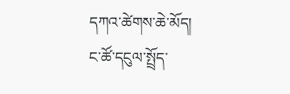དཀའ་ཚེགས་ཆེ་མོད།  ང་ཚོ་དངུལ་སྤྲོད་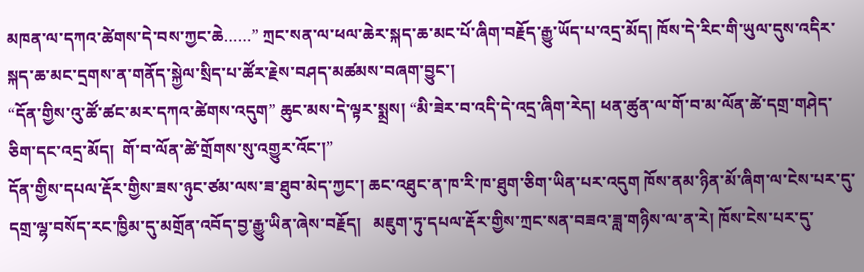མཁན་ལ་དཀའ་ཚེགས་དེ་བས་ཀྱང་ཆེ……” ཀྲང་སན་ལ་ཕལ་ཆེར་སྐད་ཆ་མང་པོ་ཞིག་བརྗོད་རྒྱུ་ཡོད་པ་འདྲ་མོད། ཁོས་དེ་རིང་གི་ཡུལ་དུས་འདིར་སྐད་ཆ་མང་དྲགས་ན་གནོད་སྐྱེལ་སྲིད་པ་ཚོར་རྗེས་བཤད་མཚམས་བཞག་བྱུང་།
“དོན་གྱིས་འུ་ཚོ་ཚང་མར་དཀའ་ཚེགས་འདུག” ཆུང་མས་དེ་ལྟར་སྨྲས། “མི་ཟེར་བ་འདི་དེ་འདྲ་ཞིག་རེད། ཕན་ཚུན་ལ་གོ་བ་མ་ལོན་ཚེ་དགྲ་གཤེད་ཅིག་དང་འདྲ་མོད།  གོ་བ་ལོན་ཚེ་གྲོགས་སུ་འགྱུར་འོང་།”
དོན་གྱིས་དཔལ་རྡོར་གྱིས་ཟས་ཉུང་ཙམ་ལས་ཟ་ཐུབ་མེད་ཀྱང་། ཆང་འཐུང་ན་ཁ་རི་ཁ་ཐུག་ཅིག་ཡིན་པར་འདུག ཁོས་ནམ་ཉིན་མོ་ཞིག་ལ་ངེས་པར་དུ་དགྲ་ལྷ་བསོད་རང་ཁྱིམ་དུ་མགྲོན་འབོད་བྱ་རྒྱུ་ཡིན་ཞེས་བརྗོད།   མཇུག་ཏུ་དཔལ་རྡོར་གྱིས་ཀྲང་སན་བཟའ་ཟླ་གཉིས་ལ་ན་རེ། ཁོས་ངེས་པར་དུ་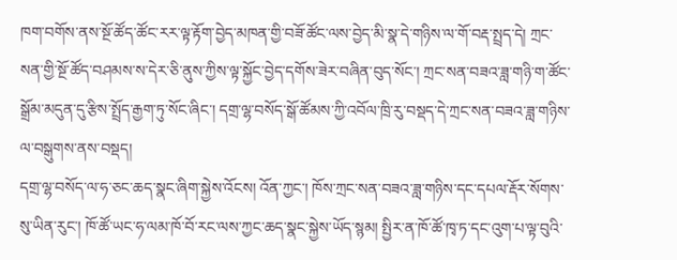ཁག་བགོས་ནས་སྔོ་ཚོད་ཚོང་རར་ལྟ་རྟོག་བྱེད་མཁན་གྱི་བཟོ་ཚོང་ལས་བྱེད་མི་སྣ་དེ་གཉིས་ལ་གོ་བརྡ་སྤྲད་དེ། ཀྲང་སན་གྱི་སྔོ་ཚོད་བཤམས་ས་དེར་ཅི་ནུས་ཀྱིས་ལྟ་སྐྱོང་བྱེད་དགོས་ཟེར་བཞིན་བུད་སོང་། ཀྲང་སན་བཟའ་ཟླ་གཉི་ག་ཚོང་སྒྲོམ་མདུན་དུ་རྩིས་སྤྲོད་རྒྱག་ཏུ་སོང་ཞིང་། དགྲ་ལྷ་བསོད་སྒོ་ཚོམས་ཀྱི་འབོལ་ཁྲི་རུ་བསྡད་དེ་ཀྲང་སན་བཟའ་ཟླ་གཉིས་ལ་བསྒུགས་ནས་བསྡད།
དགྲ་ལྷ་བསོད་ལ་ཧ་ཅང་ཆད་སྣང་ཞིག་སྐྱེས་འོངས། འོན་ཀྱང་། ཁོས་ཀྲང་སན་བཟའ་ཟླ་གཉིས་དང་དཔལ་རྡོར་སོགས་སུ་ཡིན་རུང་། ཁོ་ཚོ་ཡང་ཧ་ལམ་ཁོ་བོ་རང་ལས་ཀྱང་ཆད་སྣང་སྐྱེས་ཡོད་སྙམ། སྤྱིར་ན་ཁོ་ཚོ་ཁྭ་ཏ་དང་འུག་པ་ལྟ་བུའི་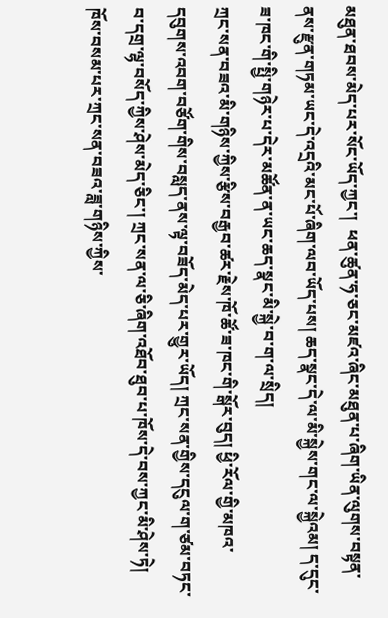མཐུན་ཐབས་མེད་པར་སོང་ཡོད་ཀྱང་།  ཕན་ཚུན་ཧ་ཅང་མཛའ་ཞིང་མཐུན་པ་ཞིག་ཡིན་ལུགས་བསྟན་ནས་རྫུན་གཏམ་ཡང་དེ་འདྲའི་མང་པོ་ཞིག་ལབ་ཡོད་པས། ཆད་སྣང་དེ་ལ་མི་སྐྱེས་གང་ལ་སྐྱེའམ། ད་དུང་ཟ་ཁང་གི་སྤྱི་གཉེར་པ་དེར་མཚོན་ན་ཡང་ཆད་སྣང་མི་སྐྱེ་བ་ག་ལ་སྲིད།
ཀྲང་སན་བཟའ་མི་གཉིས་ཀྱིས་རྩིས་བརྒྱབ་ཚར་རྗེས་ཁོ་ཚོ་ཟ་ཁང་གི་སྒོར་བུད། ཕྱི་རོལ་གྱི་མཁའ་དབུགས་འབག་བཙོག་གིས་བསླད་ནས་ལྟ་བཟོད་མེད་པར་གྱུར་ཡོད། ཀྲང་སན་གྱིས་དངུལ་ག་ཙམ་བཏང་བ་དགྲ་ལྷ་བསོད་ཀྱིས་ཤེས་མེད་ཅིང་། ཀྲང་སན་ལ་ཅི་ཞིག་འཐོབ་ཐུབ་པ་ཁོས་དེ་བས་ཀྱང་མི་ཤེས་ཏེ། ཁོས་བསམ་པར་ཀྲང་སན་བཟའ་ཟླ་གཉིས་ཀྱིས་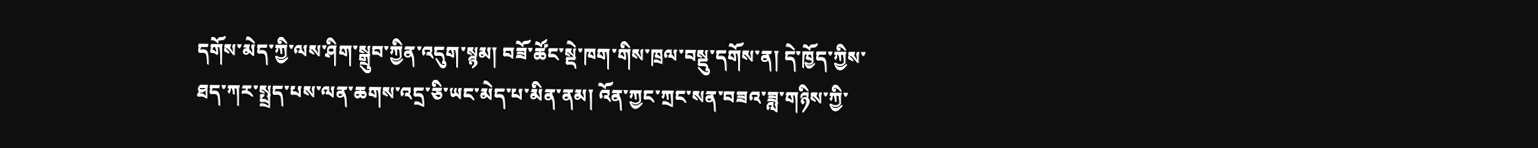དགོས་མེད་ཀྱི་ལས་ཤིག་སྒྲུབ་ཀྱིན་འདུག་སྙམ། བཟོ་ཚོང་སྡེ་ཁག་གིས་ཁྲལ་བསྡུ་དགོས་ན། དེ་ཁྱོད་ཀྱིས་ཐད་ཀར་སྤྲད་པས་ལན་ཆགས་འདྲ་ཅི་ཡང་མེད་པ་མིན་ནམ། འོན་ཀྱང་ཀྲང་སན་བཟའ་ཟླ་གཉིས་ཀྱི་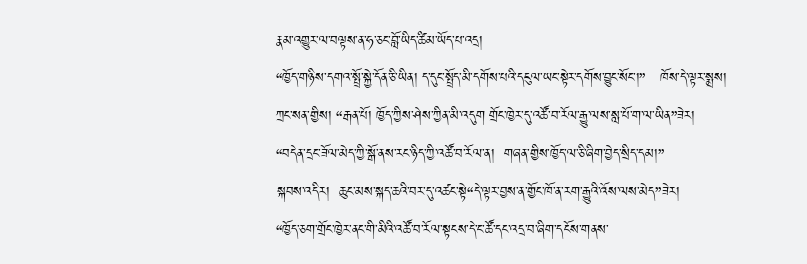རྣམ་འགྱུར་ལ་བལྟས་ན་ཧ་ཅང་བློ་ཡིད་ཚིམ་ཡོད་པ་འདྲ།
“ཁྱོད་གཉིས་དགའ་སྤྲོ་སྐྱེ་དོན་ཅི་ཡིན། ད་དུང་སྤྲོད་མི་དགོས་པའི་དངུལ་ཡང་སྟེར་དགོས་བྱུང་སོང་།”   ཁོས་དེ་ལྟར་སྨྲས།
ཀྲང་སན་གྱིས། “རྒན་པོ། ཁྱོད་ཀྱིས་ཤེས་ཀྱིན་མི་འདུག གྲོང་ཁྱེར་དུ་འཚོ་བ་རོལ་རྒྱུ་ལས་སླ་པོ་ག་ལ་ཡིན”ཟེར།
“བདེན་དྲང་ཟོལ་མེད་ཀྱི་སྒོ་ནས་རང་ཉིད་ཀྱི་འཚོ་བ་རོལ་ན།  གཞན་གྱིས་ཁྱོད་ལ་ཅི་ཞིག་བྱེད་སྲིད་དམ།”
སྐབས་འདིར།  ཆུང་མས་སྐད་ཆའི་བར་དུ་འཚང་སྟེ“དེ་ལྟར་བྱས་ན་གྱོང་ཁོ་ན་རག་རྒྱུའི་འོས་ལས་མེད”ཟེར།
“ཁྱོད་ཅག་གྲོང་ཁྱེར་ནང་གི་མིའི་འཚོ་བ་རོལ་སྟངས་དེ་ང་ཚོ་དང་འདྲ་བ་ཞིག་དངོས་གནས་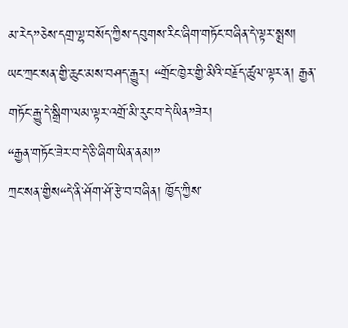མ་རེད”ཅེས་དགྲ་ལྷ་བསོད་ཀྱིས་དབུགས་རིང་ཞིག་གཏོང་བཞིན་དེ་ལྟར་སྨྲས།
ཡང་ཀྲང་སན་གྱི་ཆུང་མས་བཤད་རྒྱུར། “གྲོང་ཁྱེར་གྱི་མིའི་བརྗོད་ཚུལ་ལྟར་ན། རྒྱན་གཏོང་རྒྱུ་དེ་སྒྲིག་ལམ་ལྟར་འགྲོ་མི་རུང་བ་དེ་ཡིན”ཟེར།
“རྒྱན་གཏོང་ཟེར་བ་དེ་ཅི་ཞིག་ཡིན་ནམ།”
ཀྲང་སན་གྱིས“དེ་ནི་ཤོག་ཤོ་རྩེ་བ་བཞིན། ཁྱོད་ཀྱིས་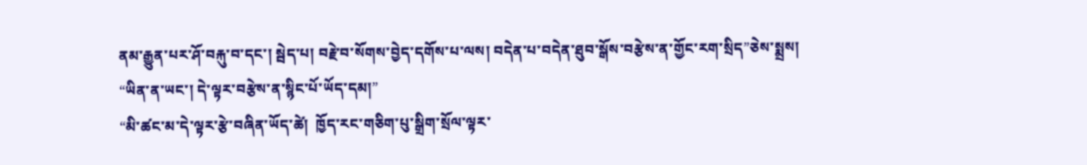ནམ་རྒྱུན་པར་ཤོ་བརྐུ་བ་དང་། སྦེད་པ། བརྗེ་བ་སོགས་བྱེད་དགོས་པ་ལས། བདེན་པ་བདེན་ཐུབ་སྒོས་བརྩེས་ན་གྱོང་རག་སྲིད”ཅེས་སྨྲས།
“ཡིན་ན་ཡང་། དེ་ལྟར་བརྩེས་ན་སྙིང་པོ་ཡོད་དམ།”
“མི་ཚང་མ་དེ་ལྟར་རྩེ་བཞིན་ཡོད་ཚེ།  ཁྱོད་རང་གཅིག་པུ་སྒྲིག་སྲོལ་ལྟར་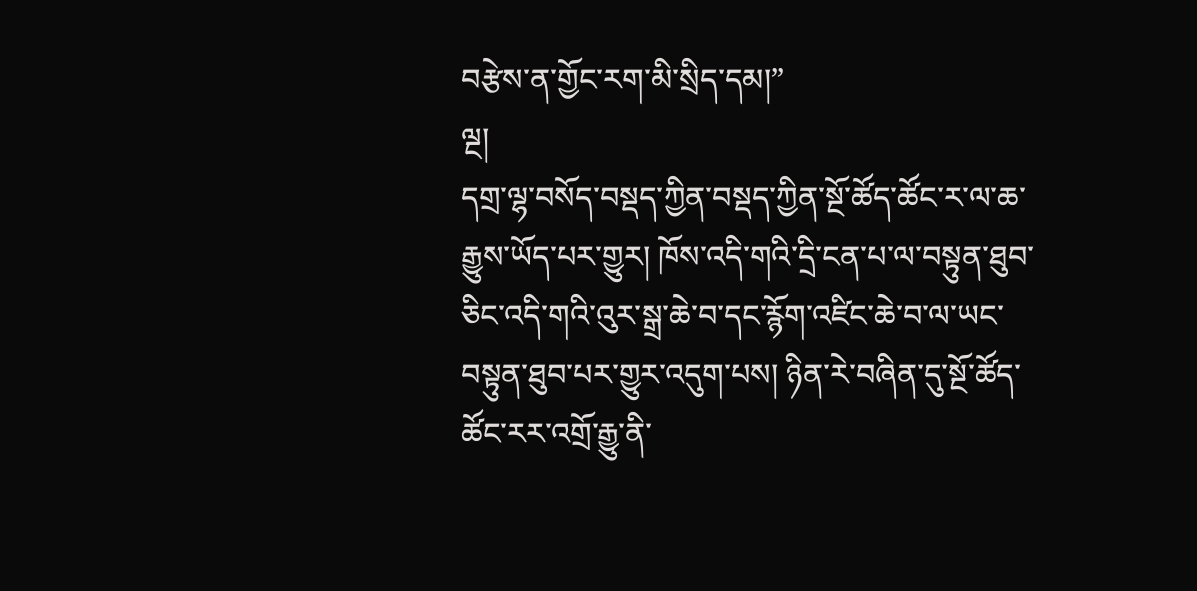བརྩེས་ན་གྱོང་རག་མི་སྲིད་དམ།”
ལྔ།
དགྲ་ལྷ་བསོད་བསྡད་ཀྱིན་བསྡད་ཀྱིན་སྔོ་ཚོད་ཚོང་ར་ལ་ཆ་རྒྱུས་ཡོད་པར་གྱུར། ཁོས་འདི་གའི་དྲི་ངན་པ་ལ་བསྟུན་ཐུབ་ཅིང་འདི་གའི་འུར་སྒྲ་ཆེ་བ་དང་རྙོག་འཛིང་ཆེ་བ་ལ་ཡང་བསྟུན་ཐུབ་པར་གྱུར་འདུག་པས། ཉིན་རེ་བཞིན་དུ་སྔོ་ཚོད་ཚོང་རར་འགྲོ་རྒྱུ་ནི་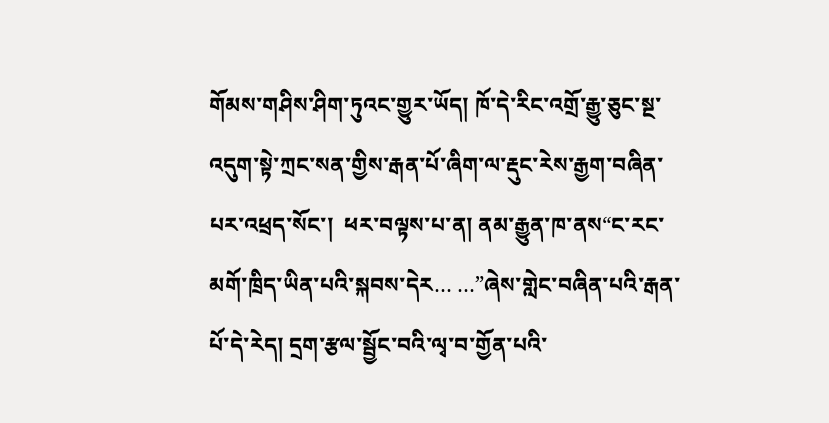གོམས་གཤིས་ཤིག་ཏུའང་གྱུར་ཡོད། ཁོ་དེ་རིང་འགྲོ་རྒྱུ་ཅུང་སྔ་འདུག་སྟེ་ཀྲང་སན་གྱིས་རྒན་པོ་ཞིག་ལ་རྡུང་རེས་རྒྱག་བཞིན་པར་འཕྲད་སོང་།  ཕར་བལྟས་པ་ན། ནམ་རྒྱུན་ཁ་ནས“ང་རང་མགོ་ཁྲིད་ཡིན་པའི་སྐབས་དེར… …”ཞེས་གླེང་བཞིན་པའི་རྒན་པོ་དེ་རེད། དྲག་རྩལ་སྦྱོང་བའི་ལྭ་བ་གྱོན་པའི་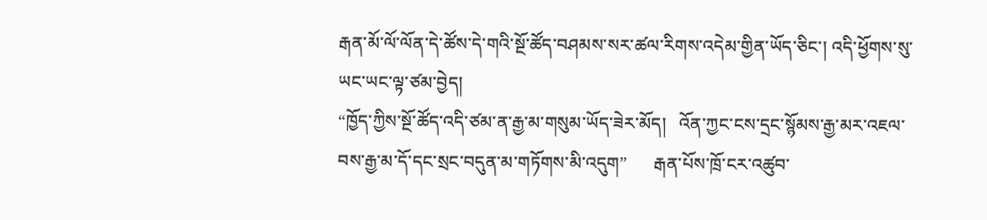རྒན་མོ་ལོ་ལོན་དེ་ཚོས་དེ་གའི་སྔོ་ཚོད་བཤམས་སར་ཚལ་རིགས་འདེམ་གྱིན་ཡོད་ཅིང་། འདི་ཕྱོགས་སུ་ཡང་ཡང་ལྟ་ཙམ་བྱེད།
“ཁྱོད་ཀྱིས་སྔོ་ཚོད་འདི་ཙམ་ན་རྒྱ་མ་གསུམ་ཡོད་ཟེར་མོད།   འོན་ཀྱང་ངས་དྲང་སྙོམས་རྒྱ་མར་འཇལ་བས་རྒྱ་མ་དོ་དང་སྲང་བདུན་མ་གཏོགས་མི་འདུག”      རྒན་པོས་ཁྲོ་ངར་འཚུབ་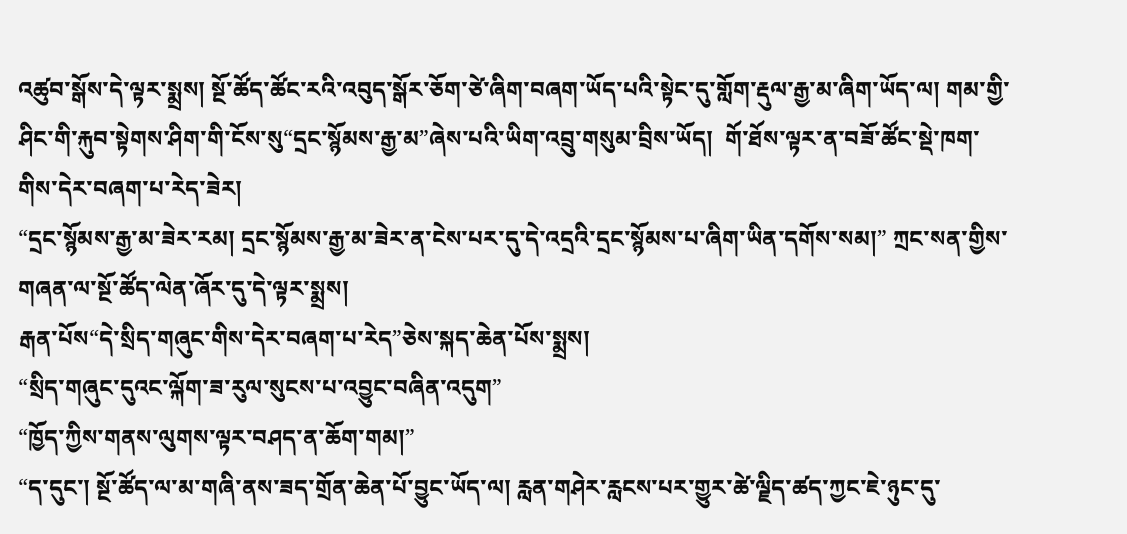འཚུབ་སྒོས་དེ་ལྟར་སྨྲས། སྔོ་ཚོད་ཚོང་རའི་འབུད་སྒོར་ཅོག་ཙེ་ཞིག་བཞག་ཡོད་པའི་སྟེང་དུ་གློག་རྡུལ་རྒྱ་མ་ཞིག་ཡོད་ལ། གམ་གྱི་ཤིང་གི་རྐུབ་སྟེགས་ཤིག་གི་ངོས་སུ“དྲང་སྙོམས་རྒྱ་མ”ཞེས་པའི་ཡིག་འབྲུ་གསུམ་བྲིས་ཡོད།  གོ་ཐོས་ལྟར་ན་བཟོ་ཚོང་སྡེ་ཁག་གིས་དེར་བཞག་པ་རེད་ཟེར།
“དྲང་སྙོམས་རྒྱ་མ་ཟེར་རམ། དྲང་སྙོམས་རྒྱ་མ་ཟེར་ན་ངེས་པར་དུ་དེ་འདྲའི་དྲང་སྙོམས་པ་ཞིག་ཡིན་དགོས་སམ།” ཀྲང་སན་གྱིས་གཞན་ལ་སྔོ་ཚོད་ལེན་ཞོར་དུ་དེ་ལྟར་སྨྲས།
རྒན་པོས“དེ་སྲིད་གཞུང་གིས་དེར་བཞག་པ་རེད”ཅེས་སྐད་ཆེན་པོས་སྨྲས།
“སྲིད་གཞུང་དུའང་ལྐོག་ཟ་རུལ་སུངས་པ་འབྱུང་བཞིན་འདུག”
“ཁྱོད་ཀྱིས་གནས་ལུགས་ལྟར་བཤད་ན་ཆོག་གམ།”
“ད་དུང་། སྔོ་ཚོད་ལ་མ་གཞི་ནས་ཟད་གྲོན་ཆེན་པོ་བྱུང་ཡོད་ལ། རླན་གཤེར་རླངས་པར་གྱུར་ཚེ་ལྗིད་ཚད་ཀྱང་ཇེ་ཉུང་དུ་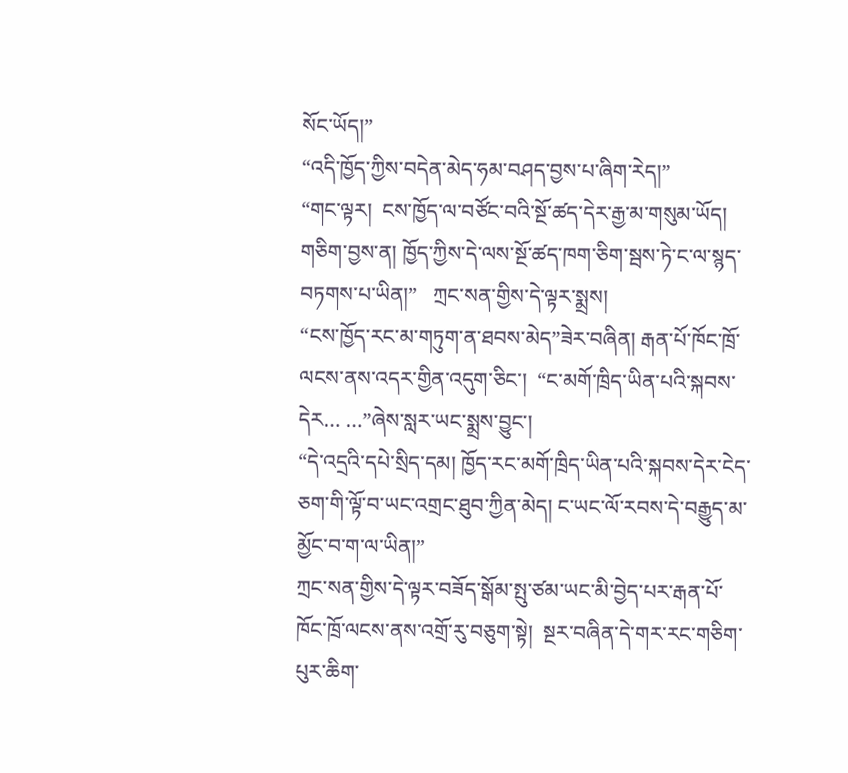སོང་ཡོད།”
“འདི་ཁྱོད་ཀྱིས་བདེན་མེད་ཧམ་བཤད་བྱས་པ་ཞིག་རེད།”
“གང་ལྟར།  ངས་ཁྱོད་ལ་བཙོང་བའི་སྔོ་ཚད་དེར་རྒྱ་མ་གསུམ་ཡོད། གཅིག་བྱས་ན། ཁྱོད་ཀྱིས་དེ་ལས་སྔོ་ཚད་ཁག་ཅིག་སྦས་ཏེ་ང་ལ་སྙད་བཏགས་པ་ཡིན།”   ཀྲང་སན་གྱིས་དེ་ལྟར་སྨྲས།
“ངས་ཁྱོད་རང་མ་གཏུག་ན་ཐབས་མེད”ཟེར་བཞིན། རྒན་པོ་ཁོང་ཁྲོ་ལངས་ནས་འདར་གྱིན་འདུག་ཅིང་།  “ང་མགོ་ཁྲིད་ཡིན་པའི་སྐབས་དེར… …”ཞེས་སླར་ཡང་སྨྲས་བྱུང་།
“དེ་འདྲའི་དཔེ་སྲིད་དམ། ཁྱོད་རང་མགོ་ཁྲིད་ཡིན་པའི་སྐབས་དེར་ངེད་ཅག་གི་ལྟོ་བ་ཡང་འགྲང་ཐུབ་ཀྱིན་མེད། ང་ཡང་ལོ་རབས་དེ་བརྒྱུད་མ་མྱོང་བ་ག་ལ་ཡིན།”
ཀྲང་སན་གྱིས་དེ་ལྟར་བཟོད་སྒོམ་སྤུ་ཙམ་ཡང་མི་བྱེད་པར་རྒན་པོ་ཁོང་ཁྲོ་ལངས་ནས་འགྲོ་རུ་བཅུག་སྟེ།  སྔར་བཞིན་དེ་གར་རང་གཅིག་པུར་ཆིག་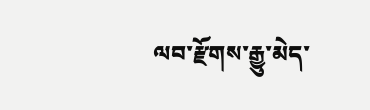ལབ་རྫོགས་རྒྱུ་མེད་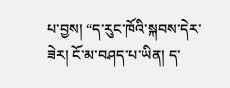པ་བྱས། “ད་རུང་ཁོའི་སྐབས་དེར་ཟེར། ངོ་མ་བཤད་པ་ཡིན། ད་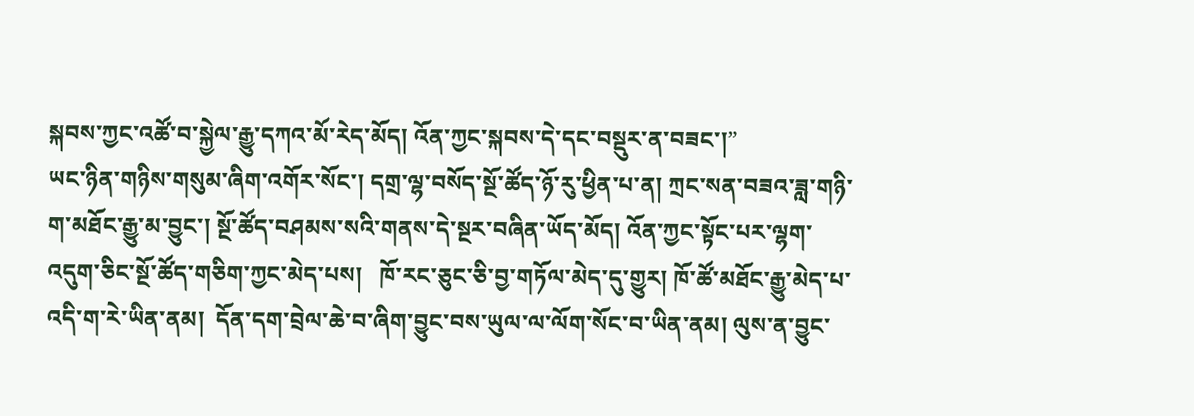སྐབས་ཀྱང་འཚོ་བ་སྐྱེལ་རྒྱུ་དཀའ་མོ་རེད་མོད། འོན་ཀྱང་སྐབས་དེ་དང་བསྡུར་ན་བཟང་།”
ཡང་ཉིན་གཉིས་གསུམ་ཞིག་འགོར་སོང་། དགྲ་ལྷ་བསོད་སྔོ་ཚོད་ཉོ་རུ་ཕྱིན་པ་ན། ཀྲང་སན་བཟའ་ཟླ་གཉི་ག་མཐོང་རྒྱུ་མ་བྱུང་། སྔོ་ཚོད་བཤམས་སའི་གནས་དེ་སྔར་བཞིན་ཡོད་མོད། འོན་ཀྱང་སྟོང་པར་ལྷག་འདུག་ཅིང་སྔོ་ཚོད་གཅིག་ཀྱང་མེད་པས།   ཁོ་རང་ཅུང་ཅི་བྱ་གཏོལ་མེད་དུ་གྱུར། ཁོ་ཚོ་མཐོང་རྒྱུ་མེད་པ་འདི་ག་རེ་ཡིན་ནམ།  དོན་དག་བྲེལ་ཆེ་བ་ཞིག་བྱུང་བས་ཡུལ་ལ་ལོག་སོང་བ་ཡིན་ནམ། ལུས་ན་བྱུང་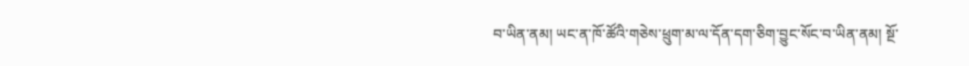བ་ཡིན་ནམ། ཡང་ན་ཁོ་ཚོའི་གཅེས་ཕྲུག་མ་ལ་དོན་དག་ཅིག་བྱུང་སོང་བ་ཡིན་ནམ། སྔོ་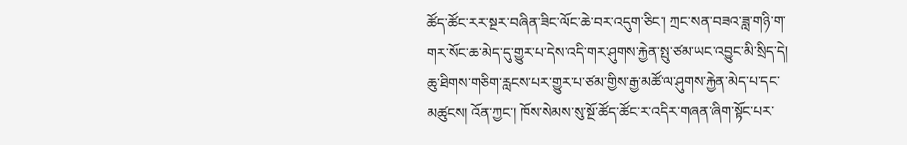ཚོད་ཚོང་རར་སྔར་བཞིན་ཟིང་ལོང་ཆེ་བར་འདུག་ཅིང་། ཀྲང་སན་བཟའ་ཟླ་གཉི་ག་གར་སོང་ཆ་མེད་དུ་གྱུར་པ་དེས་འདི་གར་ཤུགས་རྐྱེན་སྤུ་ཙམ་ཡང་འབྱུང་མི་སྲིད་དེ། ཆུ་ཐིགས་གཅིག་རླངས་པར་གྱུར་པ་ཙམ་གྱིས་རྒྱ་མཚོ་ལ་ཤུགས་རྐྱེན་མེད་པ་དང་མཚུངས། འོན་ཀྱང་། ཁོས་སེམས་སུ་སྔོ་ཚོད་ཚོང་ར་འདིར་གཞན་ཞིག་སྟོང་པར་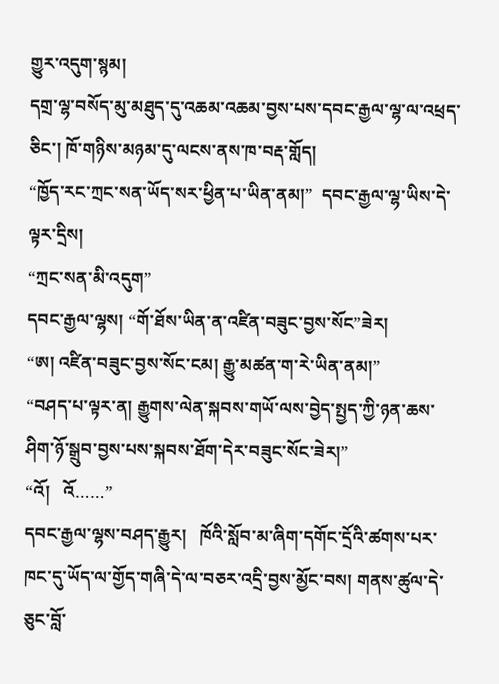གྱུར་འདུག་སྙམ།
དགྲ་ལྷ་བསོད་མུ་མཐུད་དུ་འཆམ་འཆམ་བྱས་པས་དབང་རྒྱལ་ལྷ་ལ་འཕྲད་ཅིང་། ཁོ་གཉིས་མཉམ་དུ་ལངས་ནས་ཁ་བརྡ་གློད།
“ཁྱོད་རང་ཀྲང་སན་ཡོད་སར་ཕྱིན་པ་ཡིན་ནམ།”  དབང་རྒྱལ་ལྷ་ཡིས་དེ་ལྟར་དྲིས།
“ཀྲང་སན་མི་འདུག”
དབང་རྒྱལ་ལྷས། “གོ་ཐོས་ཡིན་ན་འཛིན་བཟུང་བྱས་སོང”ཟེར།
“ཨ། འཛིན་བཟུང་བྱས་སོང་ངམ། རྒྱུ་མཚན་ག་རེ་ཡིན་ནམ།”
“བཤད་པ་ལྟར་ན། རྒྱུགས་ལེན་སྐབས་གཡོ་ལས་བྱེད་སྤྱད་ཀྱི་ཉན་ཆས་ཤིག་ཉོ་སྒྲུབ་བྱས་པས་སྐབས་ཐོག་དེར་བཟུང་སོང་ཟེར།”
“འོ།   འོ……”
དབང་རྒྱལ་ལྷས་བཤད་རྒྱུར།   ཁོའི་སློབ་མ་ཞིག་དགོང་དྲོའི་ཚགས་པར་ཁང་དུ་ཡོད་ལ་གྱོད་གཞི་དེ་ལ་བཅར་འདྲི་བྱས་མྱོང་བས། གནས་ཚུལ་དེ་ཅུང་བློ་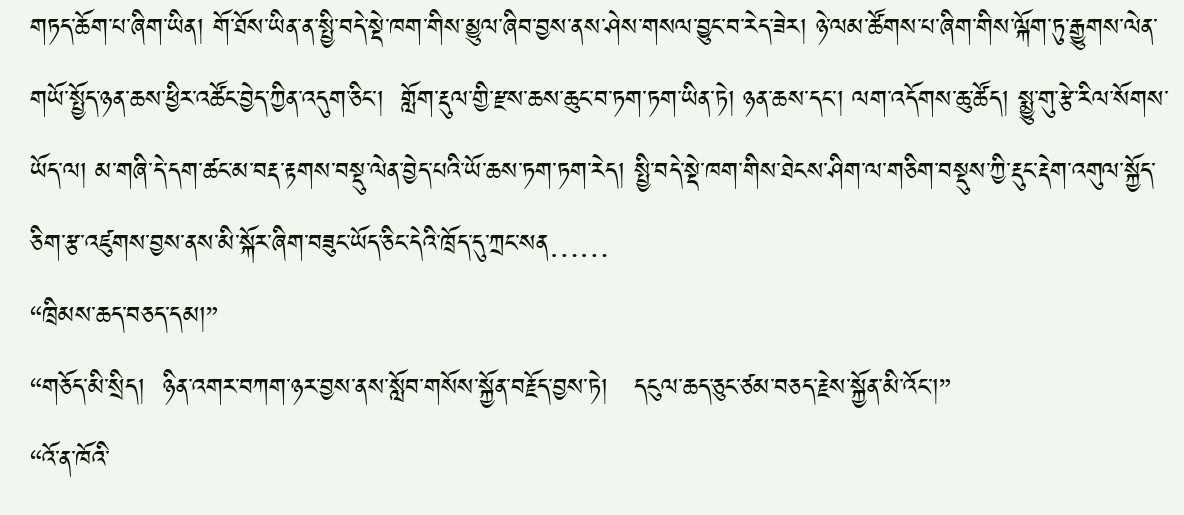གཏད་ཆོག་པ་ཞིག་ཡིན། གོ་ཐོས་ཡིན་ན་སྤྱི་བདེ་སྡེ་ཁག་གིས་མྱུལ་ཞིབ་བྱས་ནས་ཤེས་གསལ་བྱུང་བ་རེད་ཟེར། ཉེ་ལམ་ཚོགས་པ་ཞིག་གིས་ལྐོག་ཏུ་རྒྱུགས་ལེན་གཡོ་སྤྱོད་ཉན་ཆས་ཕྱིར་འཚོང་བྱེད་ཀྱིན་འདུག་ཅིང་།  གློག་རྡུལ་གྱི་རྫས་ཆས་ཆུང་བ་ཏག་ཏག་ཡིན་ཏེ། ཉན་ཆས་དང་། ལག་འདོགས་ཆུ་ཚོད། སྨྱུ་གུ་རྩེ་རིལ་སོགས་ཡོད་ལ། མ་གཞི་དེ་དག་ཚང་མ་བརྡ་རྟགས་བསྡུ་ལེན་བྱེད་པའི་ཡོ་ཆས་ཏག་ཏག་རེད། སྤྱི་བདེ་སྡེ་ཁག་གིས་ཐེངས་ཤིག་ལ་གཅིག་བསྡུས་ཀྱི་རྡུང་རྡེག་འགུལ་སྐྱོད་ཅིག་རྩ་འཛུགས་བྱས་ནས་མི་སྐོར་ཞིག་བཟུང་ཡོད་ཅིང་དེའི་ཁྲོད་དུ་ཀྲང་སན……
“ཁྲིམས་ཆད་བཅད་དམ།”
“གཅོད་མི་སྲིད།  ཉིན་འགར་བཀག་ཉར་བྱས་ནས་སློབ་གསོས་སྐྱོན་བརྗོད་བྱས་ཏེ།   དངུལ་ཆད་ཅུང་ཙམ་བཅད་རྗེས་སྐྱོན་མི་འོང་།”
“འོ་ན་ཁོའི་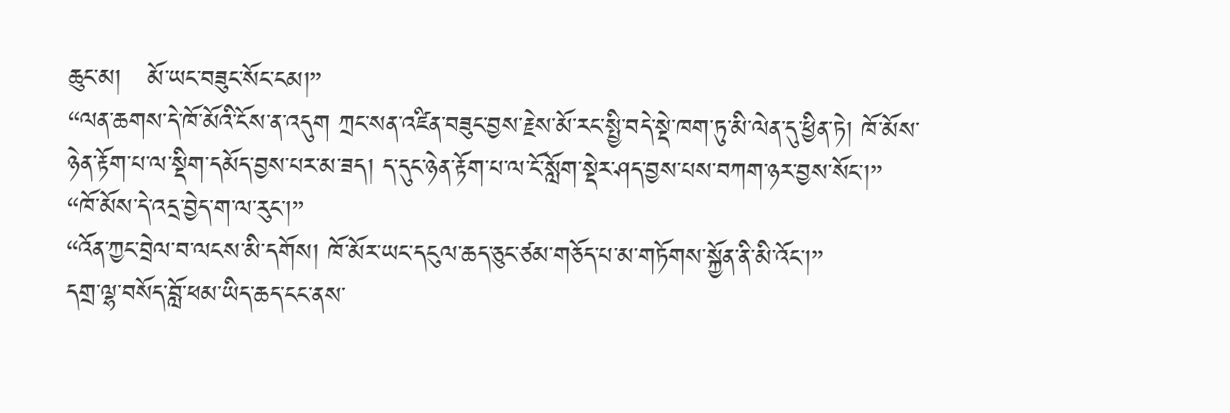ཆུང་མ།   མོ་ཡང་བཟུང་སོང་ངམ།”
“ལན་ཆགས་དེ་ཁོ་མོའི་ངོས་ན་འདུག ཀྲང་སན་འཛིན་བཟུང་བྱས་རྗེས་མོ་རང་སྤྱི་བདེ་སྡེ་ཁག་ཏུ་མི་ལེན་དུ་ཕྱིན་ཏེ། ཁོ་མོས་ཉེན་རྟོག་པ་ལ་སྡིག་དམོད་བྱས་པར་མ་ཟད། ད་དུང་ཉེན་རྟོག་པ་ལ་ངོ་སློག་སྡེར་ཤད་བྱས་པས་བཀག་ཉར་བྱས་སོང་།”
“ཁོ་མོས་དེ་འདྲ་བྱེད་ག་ལ་རུང་།”
“འོན་ཀྱང་བྲེལ་བ་ལངས་མི་དགོས། ཁོ་མོར་ཡང་དངུལ་ཆད་ཅུང་ཙམ་གཅོད་པ་མ་གཏོགས་སྐྱོན་ནི་མི་འོང་།”
དགྲ་ལྷ་བསོད་བློ་ཕམ་ཡིད་ཆད་ངང་ནས་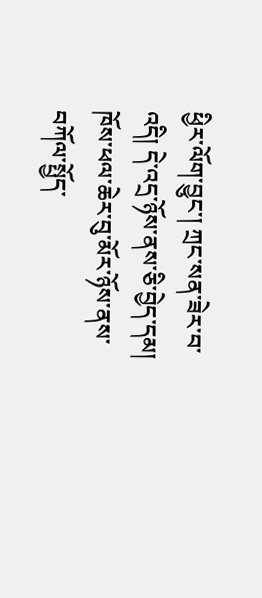ཕྱིར་ལོག་བྱུང་། ཀྲང་སན་ཟེར་བ་འདི། དེ་འདྲ་ཉོས་ནས་ཅི་བྱེད་དམ། ཁོས་ཕལ་ཆེར་བུ་མོར་ཉོས་ནས་བཀོལ་སྤྱོད་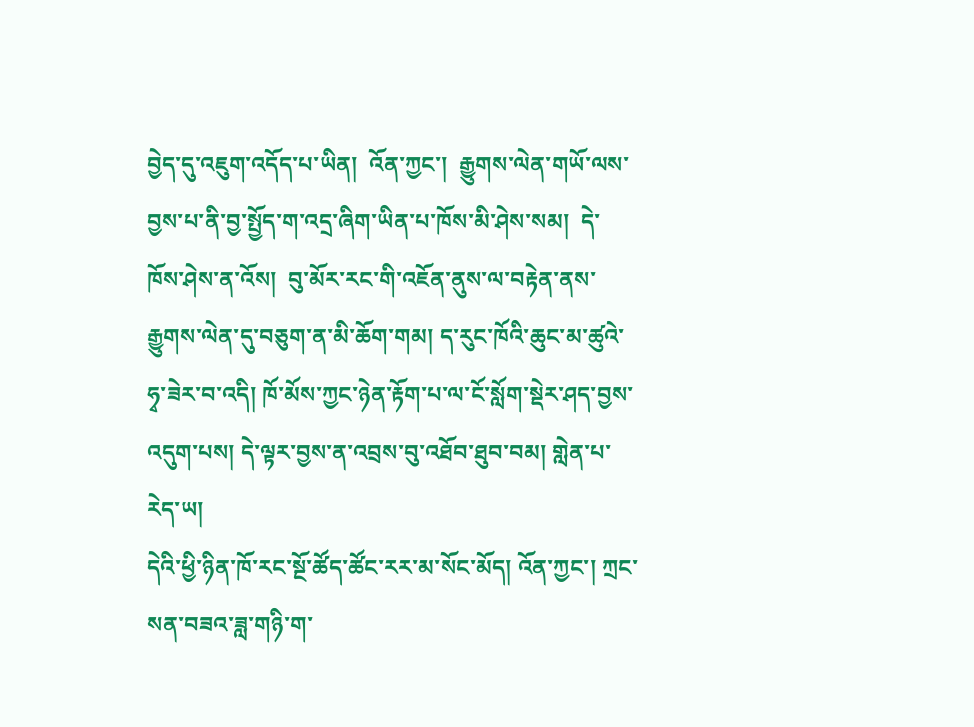བྱེད་དུ་འཇུག་འདོད་པ་ཡིན།  འོན་ཀྱང་།  རྒྱུགས་ལེན་གཡོ་ལས་བྱས་པ་ནི་བྱ་སྤྱོད་ག་འདྲ་ཞིག་ཡིན་པ་ཁོས་མི་ཤེས་སམ།  དེ་ཁོས་ཤེས་ན་འོས།  བུ་མོར་རང་གི་འཇོན་ནུས་ལ་བརྟེན་ནས་རྒྱུགས་ལེན་དུ་བཅུག་ན་མི་ཆོག་གམ། ད་རུང་ཁོའི་ཆུང་མ་ཚུའེ་ཧྭ་ཟེར་བ་འདི། ཁོ་མོས་ཀྱང་ཉེན་རྟོག་པ་ལ་ངོ་སློག་སྡེར་ཤད་བྱས་འདུག་པས། དེ་ལྟར་བྱས་ན་འབྲས་བུ་འཐོབ་ཐུབ་བམ། གླེན་པ་རེད་ཡ།
དེའི་ཕྱི་ཉིན་ཁོ་རང་སྔོ་ཚོད་ཚོང་རར་མ་སོང་མོད། འོན་ཀྱང་། ཀྲང་སན་བཟའ་ཟླ་གཉི་ག་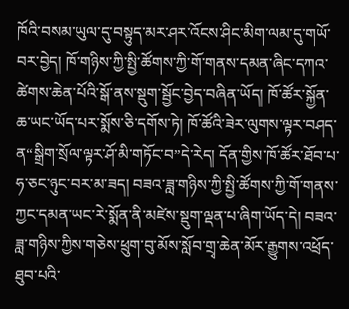ཁོའི་བསམ་ཡུལ་དུ་བསྟུད་མར་ཤར་འོངས་ཤིང་མིག་ལམ་དུ་གཡོ་བར་བྱེད། ཁོ་གཉིས་ཀྱི་སྤྱི་ཚོགས་ཀྱི་གོ་གནས་དམན་ཞིང་དཀའ་ཚེགས་ཆེན་པོའི་སྒོ་ནས་སྡུག་སྦྱོང་བྱེད་བཞིན་ཡོད། ཁོ་ཚོར་སྐྱོན་ཆ་ཡང་ཡོད་པར་སྨོས་ཅི་དགོས་ཏེ། ཁོ་ཚོའི་ཟེར་ལུགས་ལྟར་བཤད་ན“སྒྲིག་སྲོལ་ལྟར་ཤོ་མི་གཏོང་བ”དེ་རེད། དོན་གྱིས་ཁོ་ཚོར་ཐོབ་པ་ཧ་ཅང་ཉུང་བར་མ་ཟད། བཟའ་ཟླ་གཉིས་ཀྱི་སྤྱི་ཚོགས་ཀྱི་གོ་གནས་ཀྱང་དམན་ཡང་རེ་སྨོན་ནི་མཛེས་སྡུག་ལྡན་པ་ཞིག་ཡོད་དེ། བཟའ་ཟླ་གཉིས་ཀྱིས་གཅེས་ཕྲུག་བུ་མོས་སློབ་གྲྭ་ཆེན་མོར་རྒྱུགས་འཕྲོད་ཐུབ་པའི་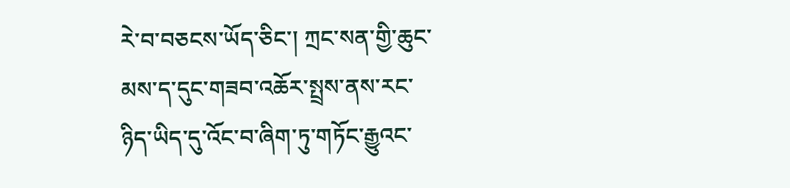རེ་བ་བཅངས་ཡོད་ཅིང་། ཀྲང་སན་གྱི་ཆུང་མས་ད་དུང་གཟབ་འཆོར་སྤྲས་ནས་རང་ཉིད་ཡིད་དུ་འོང་བ་ཞིག་ཏུ་གཏོང་རྒྱུའང་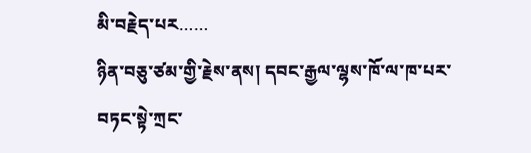མི་བརྗེད་པར……
ཉིན་བཅུ་ཙམ་གྱི་རྗེས་ནས། དབང་རྒྱལ་ལྷས་ཁོ་ལ་ཁ་པར་བཏང་སྟེ་ཀྲང་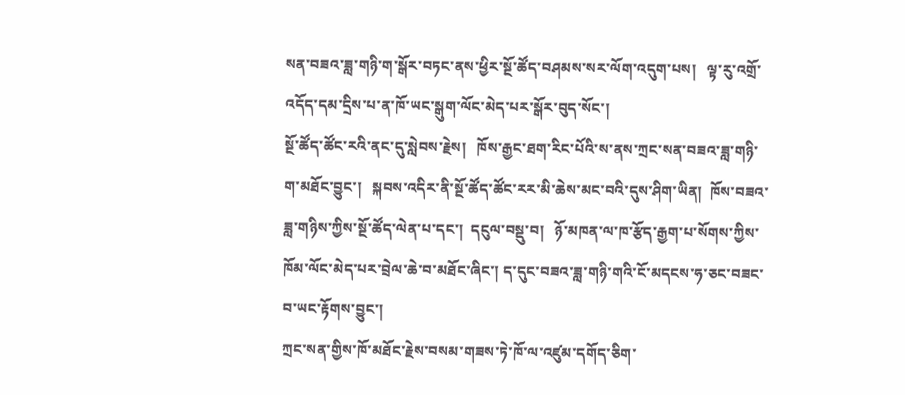སན་བཟའ་ཟླ་གཉི་ག་སྒོར་བཏང་ནས་ཕྱིར་སྔོ་ཚོད་བཤམས་སར་ལོག་འདུག་པས།   ལྟ་རུ་འགྲོ་འདོད་དམ་དྲིས་པ་ན་ཁོ་ཡང་སྒུག་ལོང་མེད་པར་སྒོར་བུད་སོང་།
སྔོ་ཚོད་ཚོང་རའི་ནང་དུ་སླེབས་རྗེས།   ཁོས་རྒྱང་ཐག་རིང་པོའི་ས་ནས་ཀྲང་སན་བཟའ་ཟླ་གཉི་ག་མཐོང་བྱུང་།   སྐབས་འདིར་ནི་སྔོ་ཚོད་ཚོང་རར་མི་ཆེས་མང་བའི་དུས་ཤིག་ཡིན།  ཁོས་བཟའ་ཟླ་གཉིས་ཀྱིས་སྔོ་ཚོད་ལེན་པ་དང་།  དངུལ་བསྡུ་བ།   ཉོ་མཁན་ལ་ཁ་རྩོད་རྒྱག་པ་སོགས་ཀྱིས་ཁོམ་ལོང་མེད་པར་བྲེལ་ཆེ་བ་མཐོང་ཞིང་། ད་དུང་བཟའ་ཟླ་གཉི་གའི་ངོ་མདངས་ཧ་ཅང་བཟང་བ་ཡང་རྟོགས་བྱུང་།
ཀྲང་སན་གྱིས་ཁོ་མཐོང་རྗེས་བསམ་གཟས་ཏེ་ཁོ་ལ་འཛུམ་དགོད་ཅིག་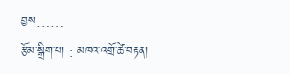བྱས……
རྩོམ་སྒྲིག་པ། : མཁའ་འགྲོ་ཚེ་བརྟན།